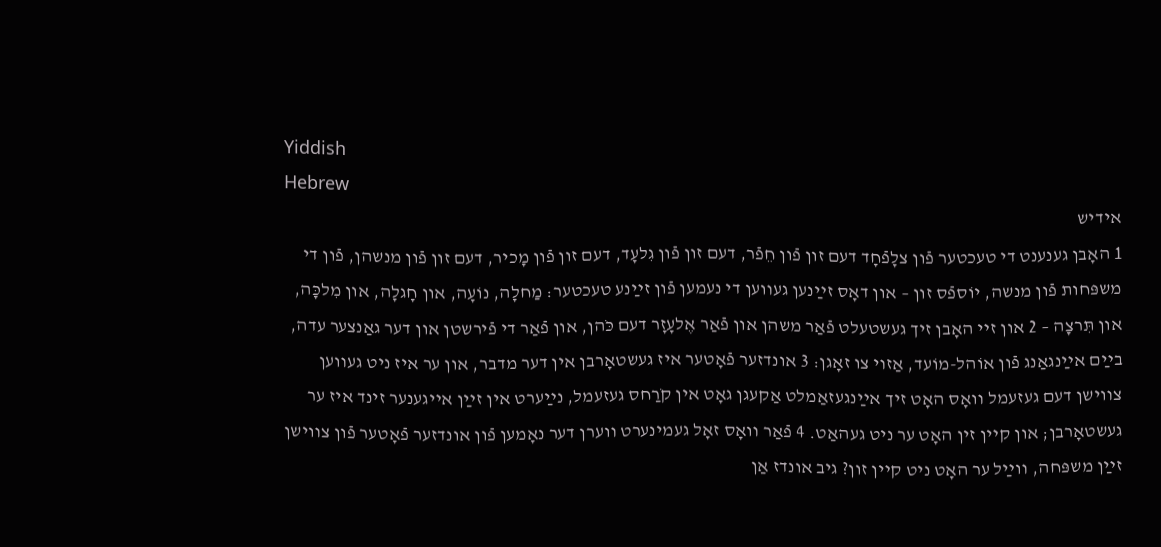Yiddish
Hebrew
אידיש
1 האָבן גענענט די טעכטער פֿון צלָפֿחָד דעם זון פֿון חֵפֿר, דעם זון פֿון גִלעָד, דעם זון פֿון מָכיר, דעם זון פֿון מנשהן, פֿון די משפּחות פֿון מנשה, יוֹספֿס זון – און דאָס זײַנען געװען די נעמען פֿון זײַנע טעכטער: מַחלָה, נוֹעָה, און חָגלָה, און מִלכָּה, און תִּרצָה – 2 און זײ האָבן זיך געשטעלט פֿאַר משהן און פֿאַר אֶלעָזָר דעם כֹּהן, און פֿאַר די פֿירשטן און דער גאַנצער עדה, בײַם אײַנגאַנג פֿון אוֹהל-מוֹעד, אַזױ צו זאָגן: 3 אונדזער פֿאָטער איז געשטאָרבן אין דער מדבר, און ער איז ניט געװען צװישן דעם געזעמל װאָס האָט זיך אײַנגעזאַמלט אַקעגן גאָט אין קֹרַחס געזעמל, נײַערט אין זײַן אײגענער זינד איז ער געשטאָרבן; און קײן זין האָט ער ניט געהאַט. 4 פֿאַר װאָס זאָל געמינערט װערן דער נאָמען פֿון אונדזער פֿאָטער פֿון צװישן זײַן משפּחה, װײַל ער האָט ניט קײן זון? גיב אונדז אַן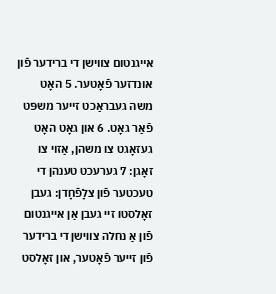אײגנטום צװישן די ברידער פֿון אונדזער פֿאָטער. 5 האָט משה געבראַכט זײער משפּט פֿאַר גאָט. 6 און גאָט האָט געזאָגט צו משהן, אַזױ צו זאָגן: 7 גערעכט טענהן די טעכטער פֿון צלָפֿחָדן: געבן זאָלסטו זײ געבן אַן אײגנטום פֿון אַ נחלה צװישן די ברידער פֿון זײער פֿאָטער, און זאָלסט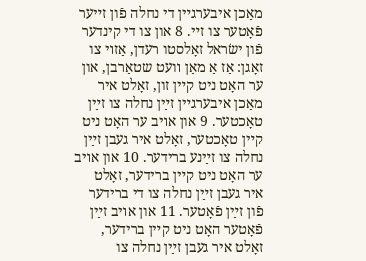מאַכן איבערגײן די נחלה פֿון זײער פֿאָטער צו זײ. 8 און צו די קינדער פֿון ישׂראל זאָלסטו רעדן, אַזױ צו זאָגן: אַז אַ מאַן װעט שטאַרבן, און ער האָט ניט קײן זון, זאָלט איר מאַכן איבערגײן זײַן נחלה צו זײַן טאָכטער. 9 און אױב ער האָט ניט קײן טאָכטער, זאָלט איר געבן זײַן נחלה צו זײַנע ברידער. 10 און אױב ער האָט ניט קײן ברידער, זאָלט איר געבן זײַן נחלה צו די ברידער פֿון זײַן פֿאָטער. 11 און אױב זײַן פֿאָטער האָט ניט קײן ברידער, זאָלט איר געבן זײַן נחלה צו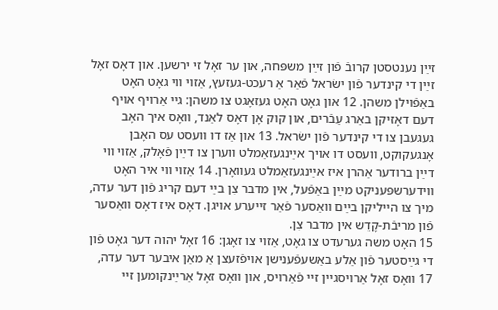זײַן נענטסטן קרובֿ פֿון זײַן משפּחה, און ער זאָל זי ירשען. און דאָס זאָל זײַן די קינדער פֿון ישׂראל פֿאַר אַ רעכט-געזעץ, אַזױ װי גאָט האָט באַפֿױלן משהן. 12 און גאָט האָט געזאָגט צו משהן: גײ אַרױף אױף דעם דאָזיקן באַרג עַבֿרים, און קוק אָן דאָס לאַנד, װאָס איך האָב געגעבן צו די קינדער פֿון ישׂראל. 13 און אַז דו װעסט עס האָבן אָנגעקוקט, װעסט דו אױך אײַנגעזאַמלט װערן צו דײַן פֿאָלק, אַזױ װי דײַן ברודער אַהרן איז אײַנגעזאַמלט געװאָרן. 14 אַזױ װי איר האָט װידערשפּעניקט מײַן באַפֿעל, אין מדבר צִן בײַ דעם קריג פֿון דער עדה, מיך צו הײליקן בײַם װאַסער פֿאַר זײערע אױגן. דאָס איז דאָס װאַסער פֿון מריבֿת-קָדֵש אין מדבר צִן.
15 האָט משה גערעדט צו גאָט, אַזױ צו זאָגן: 16 זאָל יהוה דער גאָט פֿון די גײַסטער פֿון אַלע באַשעפֿענישן אױפֿזעצן אַ מאַן איבער דער עדה, 17 װאָס זאָל אַרױסגײן זײ פֿאַרױס, און װאָס זאָל אַרײַנקומען זײ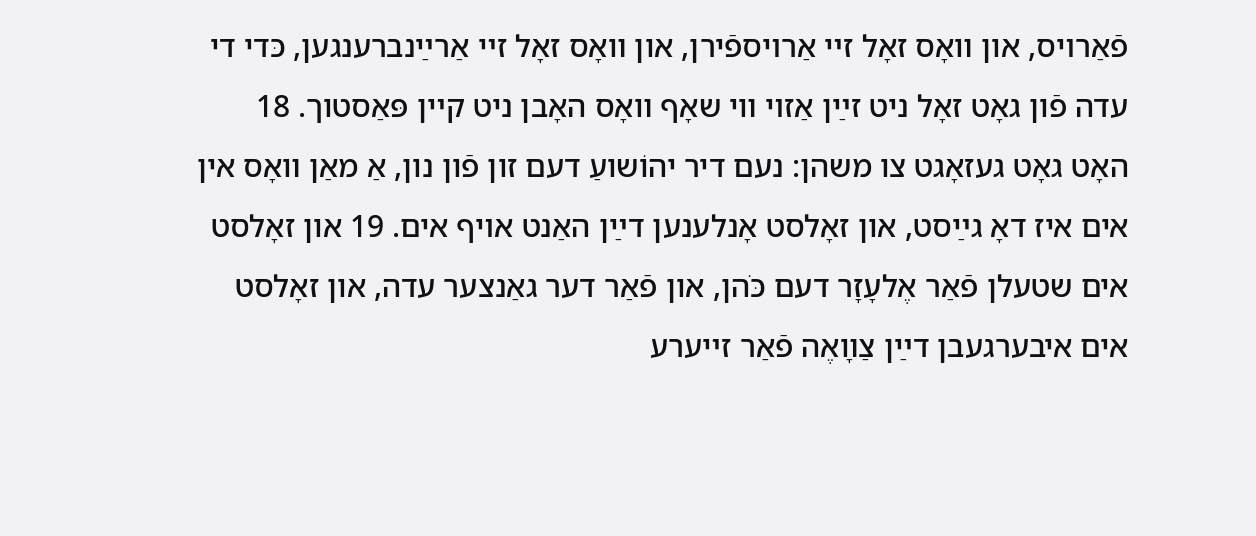פֿאַרױס, און װאָס זאָל זײ אַרױספֿירן, און װאָס זאָל זײ אַרײַנברענגען, כּדי די עדה פֿון גאָט זאָל ניט זײַן אַזױ װי שאָף װאָס האָבן ניט קײן פּאַסטוך. 18 האָט גאָט געזאָגט צו משהן: נעם דיר יהוֹשועַ דעם זון פֿון נון, אַ מאַן װאָס אין אים איז דאָ גײַסט, און זאָלסט אָנלענען דײַן האַנט אױף אים. 19 און זאָלסט אים שטעלן פֿאַר אֶלעָזָר דעם כֹּהן, און פֿאַר דער גאַנצער עדה, און זאָלסט אים איבערגעבן דײַן צַװָאֶה פֿאַר זײערע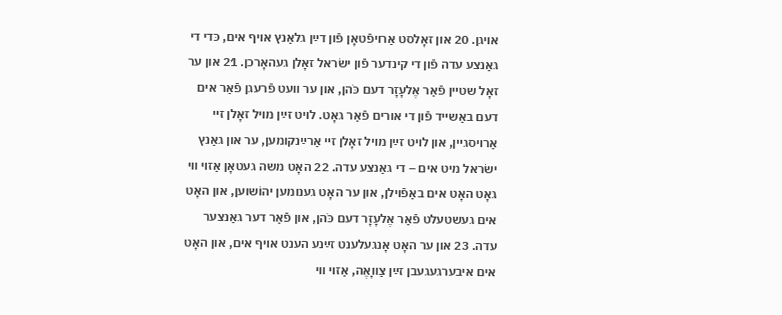אױגן. 20 און זאָלסט אַרױפֿטאָן פֿון דײַן גלאַנץ אױף אים, כּדי די גאַנצע עדה פֿון די קינדער פֿון ישׂראל זאָלן געהאָרכן. 21 און ער זאָל שטײן פֿאַר אֶלעָזָר דעם כֹּהן, און ער װעט פֿרעגן פֿאַר אים דעם באַשײד פֿון די אורים פֿאַר גאָט. לױט זײַן מױל זאָלן זײ אַרױסגײן, און לױט זײַן מױל זאָלן זײ אַרײַנקומען, ער און גאַנץ ישׂראל מיט אים – די גאַנצע עדה. 22 האָט משה געטאָן אַזױ װי גאָט האָט אים באַפֿױלן, און ער האָט גענומען יהוֹשוען, און האָט אים געשטעלט פֿאַר אֶלעָזָר דעם כֹּהן, און פֿאַר דער גאַנצער עדה. 23 און ער האָט אָנגעלענט זײַנע הענט אױף אים, און האָט אים איבערגעגעבן זײַן צַװָאֶה, אַזױ װי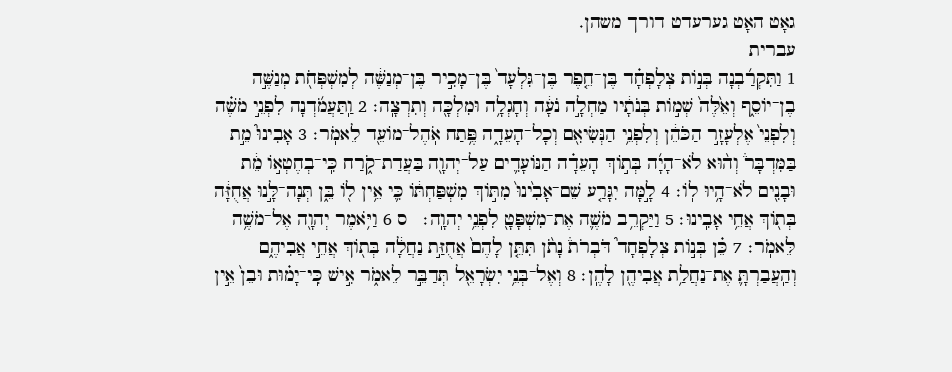גאָט האָט גערעדט דורך משהן.
עברית
1 וַתִּקְרַ֜בְנָה בְּנ֣וֹת צְלָפְחָ֗ד בֶּן־חֵ֤פֶר בֶּן־גִּלְעָד֙ בֶּן־מָכִ֣יר בֶּן־מְנַשֶּׁ֔ה לְמִשְׁפְּחֹ֖ת מְנַשֶּׁ֣ה בֶן־יוֹסֵ֑ף וְאֵ֙לֶּה֙ שְׁמ֣וֹת בְּנֹתָ֔יו מַחְלָ֣ה נֹעָ֔ה וְחָגְלָ֥ה וּמִלְכָּ֖ה וְתִרְצָֽה׃ 2 וַֽתַּעֲמֹ֜דְנָה לִפְנֵ֣י מֹשֶׁ֗ה וְלִפְנֵי֙ אֶלְעָזָ֣ר הַכֹּהֵ֔ן וְלִפְנֵ֥י הַנְּשִׂיאִ֖ם וְכָל־הָעֵדָ֑ה פֶּ֥תַח אֹֽהֶל־מוֹעֵ֖ד לֵאמֹֽר׃ 3 אָבִינוּ֮ מֵ֣ת בַּמִּדְבָּר֒ וְה֨וּא לֹא־הָיָ֜ה בְּת֣וֹךְ הָעֵדָ֗ה הַנּוֹעָדִ֛ים עַל־יְהוָ֖ה בַּעֲדַת־קֹ֑רַח כִּֽי־בְחֶטְא֣וֹ מֵ֔ת וּבָנִ֖ים לֹא־הָ֥יוּ לֽוֹ׃ 4 לָ֣מָּה יִגָּרַ֤ע שֵׁם־אָבִ֙ינוּ֙ מִתּ֣וֹךְ מִשְׁפַּחְתּ֔וֹ כִּ֛י אֵ֥ין ל֖וֹ בֵּ֑ן תְּנָה־לָּ֣נוּ אֲחֻזָּ֔ה בְּת֖וֹךְ אֲחֵ֥י אָבִֽינוּ׃ 5 וַיַּקְרֵ֥ב מֹשֶׁ֛ה אֶת־מִשְׁפָּטָ֖ לִפְנֵ֥י יְהוָֽה׃   ס 6 וַיֹּ֥אמֶר יְהוָ֖ה אֶל־מֹשֶׁ֥ה לֵּאמֹֽר׃ 7 כֵּ֗ן בְּנ֣וֹת צְלָפְחָד֮ דֹּבְרֹת֒ נָתֹ֨ן תִּתֵּ֤ן לָהֶם֙ אֲחֻזַּ֣ת נַחֲלָ֔ה בְּת֖וֹךְ אֲחֵ֣י אֲבִיהֶ֑ם וְהַֽעֲבַרְתָּ֛ אֶת־נַחֲלַ֥ת אֲבִיהֶ֖ן לָהֶֽן׃ 8 וְאֶל־בְּנֵ֥י יִשְׂרָאֵ֖ל תְּדַבֵּ֣ר לֵאמֹ֑ר אִ֣ישׁ כִּֽי־יָמ֗וּת וּבֵן֙ אֵ֣ין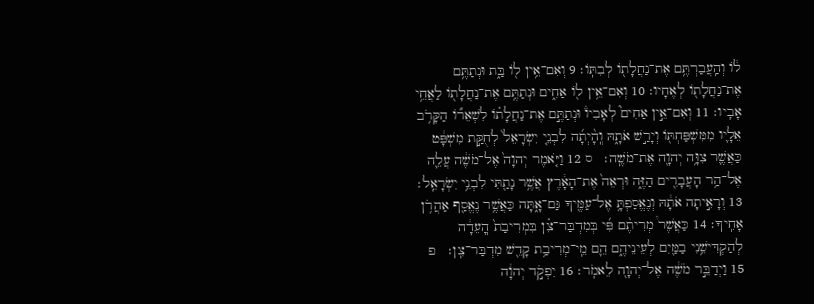ל֔וֹ וְהַֽעֲבַרְתֶּ֥ם אֶת־נַחֲלָת֖וֹ לְבִתּֽוֹ׃ 9 וְאִם־אֵ֥ין ל֖וֹ בַּ֑ת וּנְתַתֶּ֥ם אֶת־נַחֲלָת֖וֹ לְאֶחָיו׃ 10 וְאִם־אֵ֥ין ל֖וֹ אַחִ֑ים וּנְתַתֶּ֥ם אֶת־נַחֲלָת֖וֹ לַאֲחֵ֥י אָבִֽיו׃ 11 וְאִם־אֵ֣ין אַחִים֮ לְאָבִיו֒ וּנְתַתֶּ֣ם אֶת־נַחֲלָת֗וֹ לִשְׁאֵר֞וֹ הַקָּרֹ֥ב אֵלָ֛יו מִמִּשְׁפַּחְתּ֖וֹ וְיָרַ֣שׁ אֹתָ֑הּ וְֽהָ֨יְתָ֜ה לִבְנֵ֤י יִשְׂרָאֵל֙ לְחֻקַּ֣ת מִשְׁפָּ֔ט כַּאֲשֶׁ֛ר צִוָּ֥ה יְהוָ֖ה אֶת־מֹשֶֽׁה׃   ס 12 וַיֹּ֤אמֶר יְהוָה֙ אֶל־מֹשֶׁ֔ה עֲלֵ֛ה אֶל־הַ֥ר הָעֲבָרִ֖ים הַזֶּ֑ה וּרְאֵה֙ אֶת־הָאָ֔רֶץ אֲשֶׁ֥ר נָתַ֖תִּי לִבְנֵ֥י יִשְׂרָאֵֽל׃ 13 וְרָאִ֣יתָה אֹתָ֔הּ וְנֶאֱסַפְתָּ֥ אֶל־עַמֶּ֖יךָ גַּם־אָ֑תָּה כַּאֲשֶׁ֥ר נֶאֱסַ֖ף אַהֲרֹ֥ן אָחִֽיךָ׃ 14 כַּאֲשֶׁר֩ מְרִיתֶ֨ם פִּ֜י בְּמִדְבַּר־צִ֗ן בִּמְרִיבַת֙ הֽ͏ָעֵדָ֔ה לְהַקְדִּישֵׁ֥נִי בַמַּ֖יִם לְעֵינֵיהֶ֑ם הֵ֛ם מֵֽי־מְרִיבַ֥ת קָדֵ֖שׁ מִדְבַּר־צִֽן׃   פ
15 וַיְדַבֵּ֣ר מֹשֶׁ֔ה אֶל־יְהוָ֖ה לֵאמֹֽר׃ 16 יִפְקֹ֣ד יְהוָ֔ה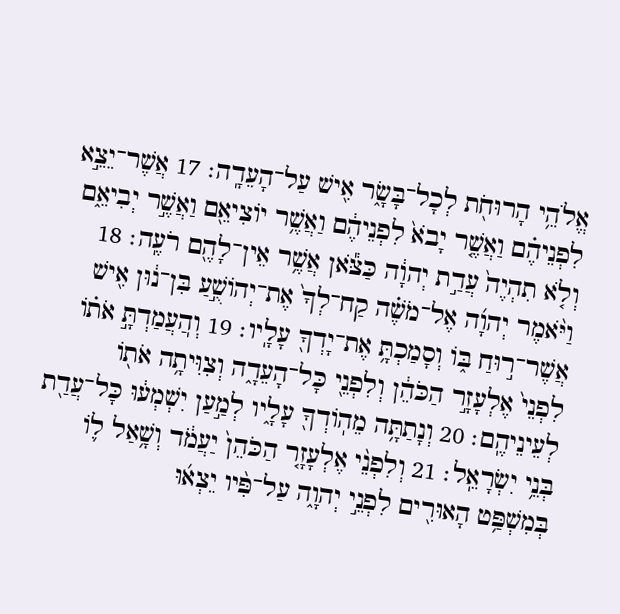אֱלֹהֵ֥י הָרוּחֹ֖ת לְכָל־בָּשָׂ֑ר אִ֖ישׁ עַל־הָעֵדָֽה׃ 17 אֲשֶׁר־יֵצֵ֣א לִפְנֵיהֶ֗ם וַאֲשֶׁ֤ר יָבֹא֙ לִפְנֵיהֶ֔ם וַאֲשֶׁ֥ר יוֹצִיאֵ֖ם וַאֲשֶׁ֣ר יְבִיאֵ֑ם וְלֹ֤א תִהְיֶה֙ עֲדַ֣ת יְהוָ֔ה כַּצֹּ֕אן אֲשֶׁ֥ר אֵין־לָהֶ֖ם רֹעֶֽה׃ 18 וַיֹּ֨אמֶר יְהוָ֜ה אֶל־מֹשֶׁ֗ה קַח־לְךָ֙ אֶת־יְהוֹשֻׁ֣עַ בִּן־נ֔וּן אִ֖ישׁ אֲשֶׁר־ר֣וּחַ בּ֑וֹ וְסָמַכְתָּ֥ אֶת־יָדְךָ֖ עָלָֽיו׃ 19 וְהֽ͏ַעֲמַדְתָּ֣ אֹת֗וֹ לִפְנֵי֙ אֶלְעָזָ֣ר הַכֹּהֵ֔ן וְלִפְנֵ֖י כָּל־הָעֵדָ֑ה וְצִוִּיתָ֥ה אֹת֖וֹ לְעֵינֵיהֶֽם׃ 20 וְנָתַתָּ֥ה מֵהֽוֹדְךָ֖ עָלָ֑יו לְמַ֣עַן יִשְׁמְע֔וּ כָּל־עֲדַ֖ת בְּנֵ֥י יִשְׂרָאֵֽל׃ 21 וְלִפְנֵ֨י אֶלְעָזָ֤ר הַכֹּהֵן֙ יַעֲמֹ֔ד וְשָׁ֥אַל ל֛וֹ בְּמִשְׁפַּ֥ט הָאוּרִ֖ים לִפְנֵ֣י יְהוָ֑ה עַל־פִּ֨יו יֵצְא֜וּ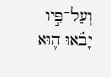וְעַל־פִּ֣יו יָבֹ֗אוּ ה֛וּא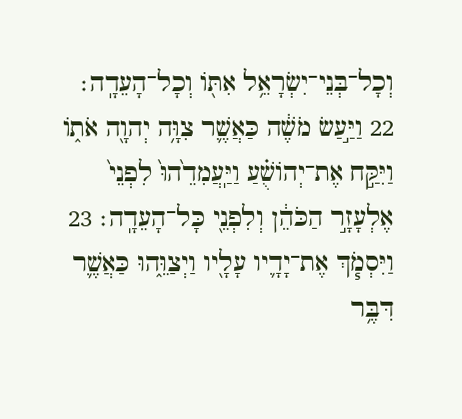וְכָל־בְּנֵי־יִשְׂרָאֵ֥ל אִתּ֖וֹ וְכָל־הָעֵדָֽה׃ 22 וַיַּ֣עַשׂ מֹשֶׁ֔ה כַּאֲשֶׁ֛ר צִוָּ֥ה יְהוָ֖ה אֹת֑וֹ וַיִּקַּ֣ח אֶת־יְהוֹשֻׁ֗עַ וַיַּֽעֲמִדֵ֙הוּ֙ לִפְנֵי֙ אֶלְעָזָ֣ר הַכֹּהֵ֔ן וְלִפְנֵ֖י כָּל־הָעֵדָֽה׃ 23 וַיִּסְמֹ֧ךְ אֶת־יָדָ֛יו עָלָ֖יו וַיְצַוֵּ֑הוּ כַּאֲשֶׁ֛ר דִּבֶּ֥ר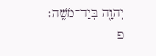יְהוָ֖ה בְּיַד־מֹשֶֽׁה׃   פ